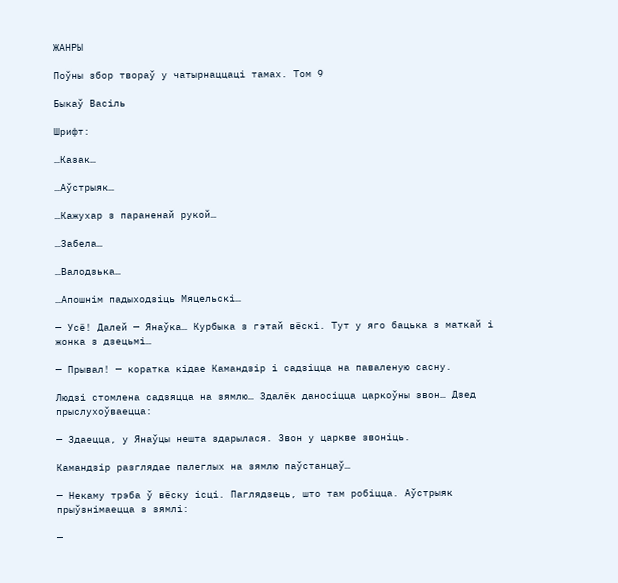ЖАНРЫ

Поўны збор твораў у чатырнаццаці тамах. Том 9

Быкаў Васіль

Шрифт:

…Казак…

…Аўстрыяк…

…Кажухар з параненай рукой…

…Забела…

…Валодзька…

…Апошнім падыходзіць Мяцельскі…

— Усё! Далей — Янаўка… Курбыка з гэтай вёскі. Тут у яго бацька з маткай і жонка з дзецьмі…

— Прывал! — коратка кідае Камандзір і садзіцца на паваленую сасну.

Людзі стомлена садзяцца на зямлю… Здалёк даносіцца царкоўны звон… Дзед прыслухоўваецца:

— Здаецца, у Янаўцы нешта здарылася. Звон у царкве звоніць.

Камандзір разглядае палеглых на зямлю паўстанцаў…

— Некаму трэба ў вёску ісці. Паглядзець, што там робіцца. Аўстрыяк прыўзнімаецца з зямлі:

—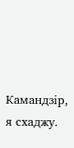Камандзір, я схаджу.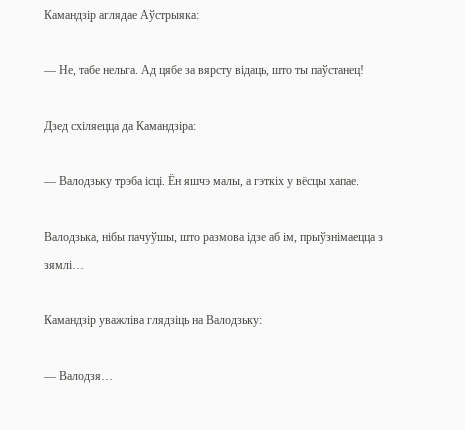Камандзір аглядае Аўстрыяка:

— Не, табе нельга. Ад цябе за вярсту відаць, што ты паўстанец!

Дзед схіляецца да Камандзіра:

— Валодзьку трэба ісці. Ён яшчэ малы, а гэткіх у вёсцы хапае.

Валодзька, нібы пачуўшы, што размова ідзе аб ім, прыўзнімаецца з зямлі…

Камандзір уважліва глядзіць на Валодзьку:

— Валодзя…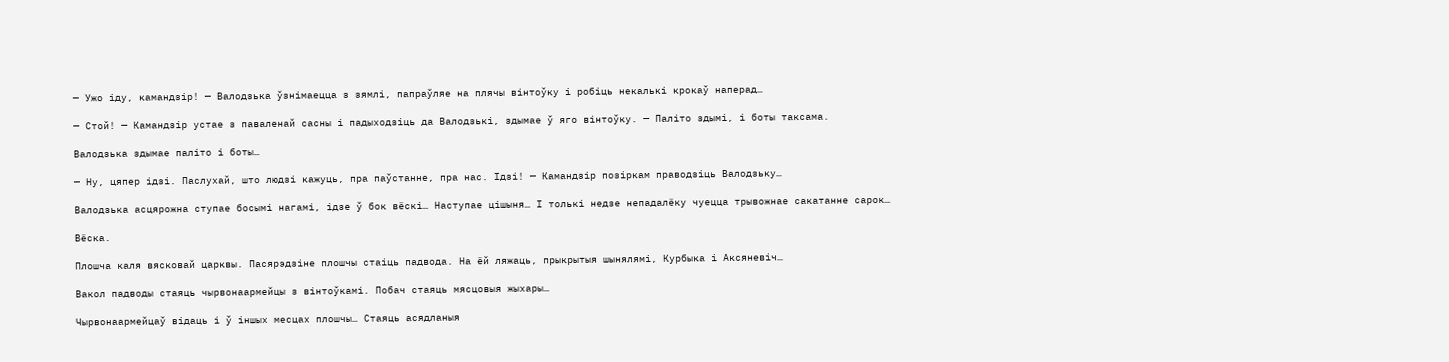— Ужо іду, камандзір! — Валодзька ўзнімаецца з зямлі, папраўляе на плячы вінтоўку і робіць некалькі крокаў наперад…

— Стой! — Камандзір устае з паваленай сасны і падыходзіць да Валодзькі, здымае ў яго вінтоўку. — Паліто здымі, і боты таксама.

Валодзька здымае паліто і боты…

— Ну, цяпер ідзі. Паслухай, што людзі кажуць, пра паўстанне, пра нас. Ідзі! — Камандзір позіркам праводзіць Валодзьку…

Валодзька асцярожна ступае босымі нагамі, ідзе ў бок вёскі… Наступае цішыня… І толькі недзе непадалёку чуецца трывожнае сакатанне сарок…

Вёска.

Плошча каля вясковай царквы. Пасярэдзіне плошчы стаіць падвода. На ёй ляжаць, прыкрытыя шынялямі, Курбыка і Аксяневіч…

Вакол падводы стаяць чырвонаармейцы з вінтоўкамі. Побач стаяць мясцовыя жыхары…

Чырвонаармейцаў відаць і ў іншых месцах плошчы… Стаяць асядланыя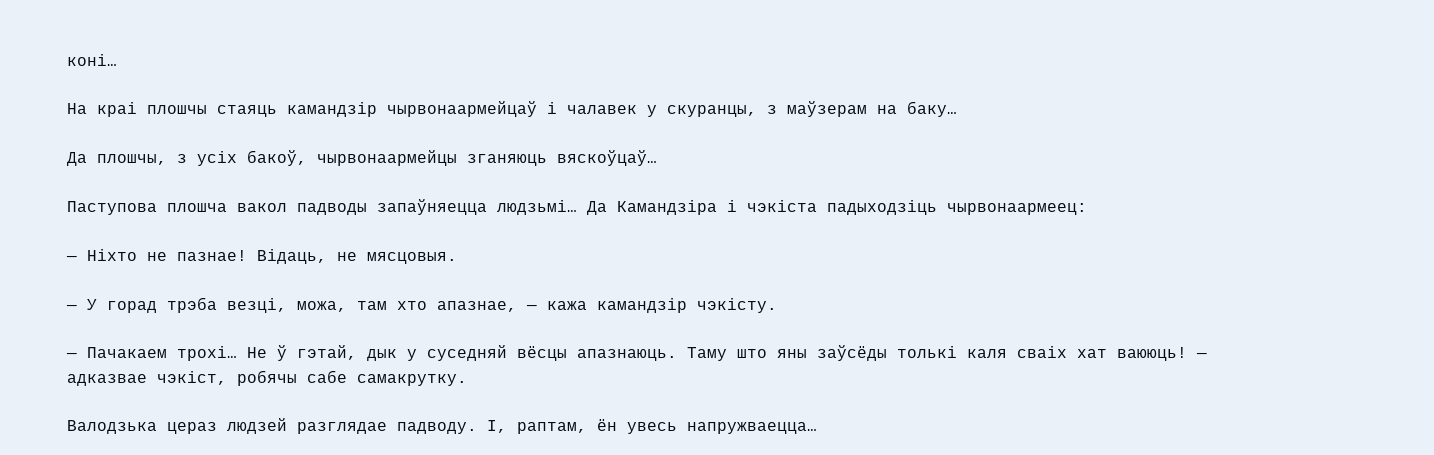коні…

На краі плошчы стаяць камандзір чырвонаармейцаў і чалавек у скуранцы, з маўзерам на баку…

Да плошчы, з усіх бакоў, чырвонаармейцы зганяюць вяскоўцаў…

Паступова плошча вакол падводы запаўняецца людзьмі… Да Камандзіра і чэкіста падыходзіць чырвонаармеец:

— Ніхто не пазнае! Відаць, не мясцовыя.

— У горад трэба везці, можа, там хто апазнае, — кажа камандзір чэкісту.

— Пачакаем трохі… Не ў гэтай, дык у суседняй вёсцы апазнаюць. Таму што яны заўсёды толькі каля сваіх хат ваююць! — адказвае чэкіст, робячы сабе самакрутку.

Валодзька цераз людзей разглядае падводу. І, раптам, ён увесь напружваецца…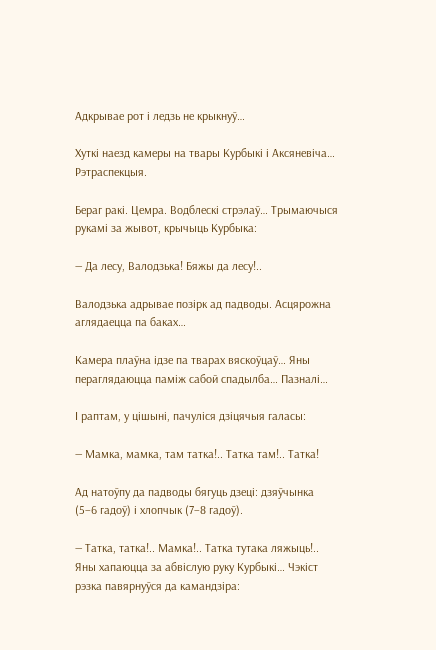Адкрывае рот і ледзь не крыкнуў…

Хуткі наезд камеры на твары Курбыкі і Аксяневіча… Рэтраспекцыя.

Бераг ракі. Цемра. Водблескі стрэлаў… Трымаючыся рукамі за жывот, крычыць Курбыка:

— Да лесу, Валодзька! Бяжы да лесу!..

Валодзька адрывае позірк ад падводы. Асцярожна аглядаецца па баках…

Камера плаўна ідзе па тварах вяскоўцаў… Яны пераглядаюцца паміж сабой спадылба… Пазналі…

І раптам, у цішыні, пачуліся дзіцячыя галасы:

— Мамка, мамка, там татка!.. Татка там!.. Татка!

Ад натоўпу да падводы бягуць дзеці: дзяўчынка (5–6 гадоў) і хлопчык (7–8 гадоў).

— Татка, татка!.. Мамка!.. Татка тутака ляжыць!.. Яны хапаюцца за абвіслую руку Курбыкі… Чэкіст рэзка павярнуўся да камандзіра: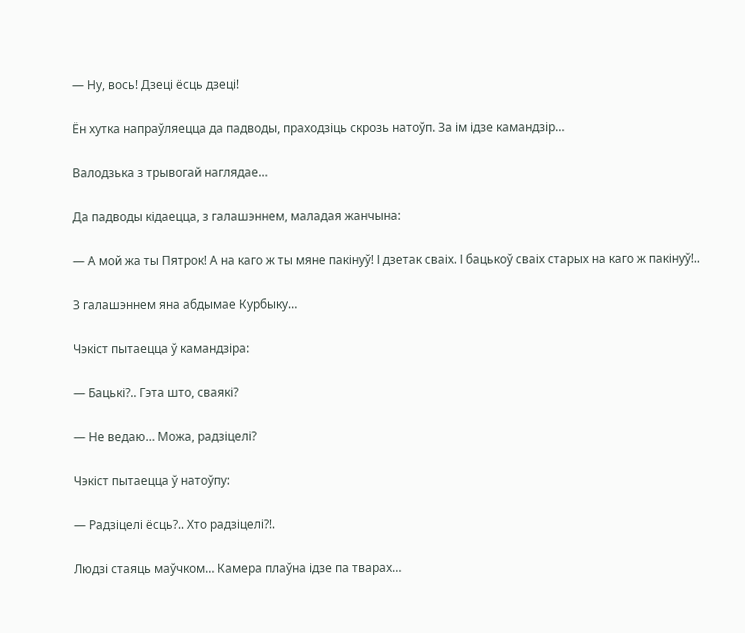— Ну, вось! Дзеці ёсць дзеці!

Ён хутка напраўляецца да падводы, праходзіць скрозь натоўп. За ім ідзе камандзір…

Валодзька з трывогай наглядае…

Да падводы кідаецца, з галашэннем, маладая жанчына:

— А мой жа ты Пятрок! А на каго ж ты мяне пакінуў! І дзетак сваіх. І бацькоў сваіх старых на каго ж пакінуў!..

З галашэннем яна абдымае Курбыку…

Чэкіст пытаецца ў камандзіра:

— Бацькі?.. Гэта што, сваякі?

— Не ведаю… Можа, радзіцелі?

Чэкіст пытаецца ў натоўпу:

— Радзіцелі ёсць?.. Хто радзіцелі?!.

Людзі стаяць маўчком… Камера плаўна ідзе па тварах…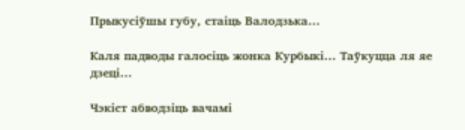Прыкусіўшы губу, стаіць Валодзька…

Каля падводы галосіць жонка Курбыкі… Таўкуцца ля яе дзеці…

Чэкіст абводзіць вачамі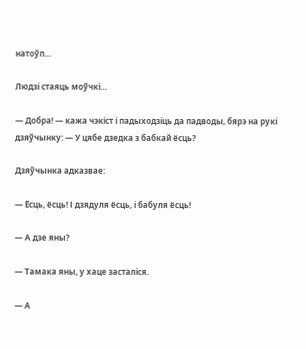натоўп…

Людзі стаяць моўчкі…

— Добра! — кажа чэкіст і падыходзіць да падводы, бярэ на рукі дзяўчынку: — У цябе дзедка з бабкай ёсць?

Дзяўчынка адказвае:

— Ёсць, ёсць! І дзядуля ёсць, і бабуля ёсць!

— А дзе яны?

— Тамака яны, у хаце засталіся.

— А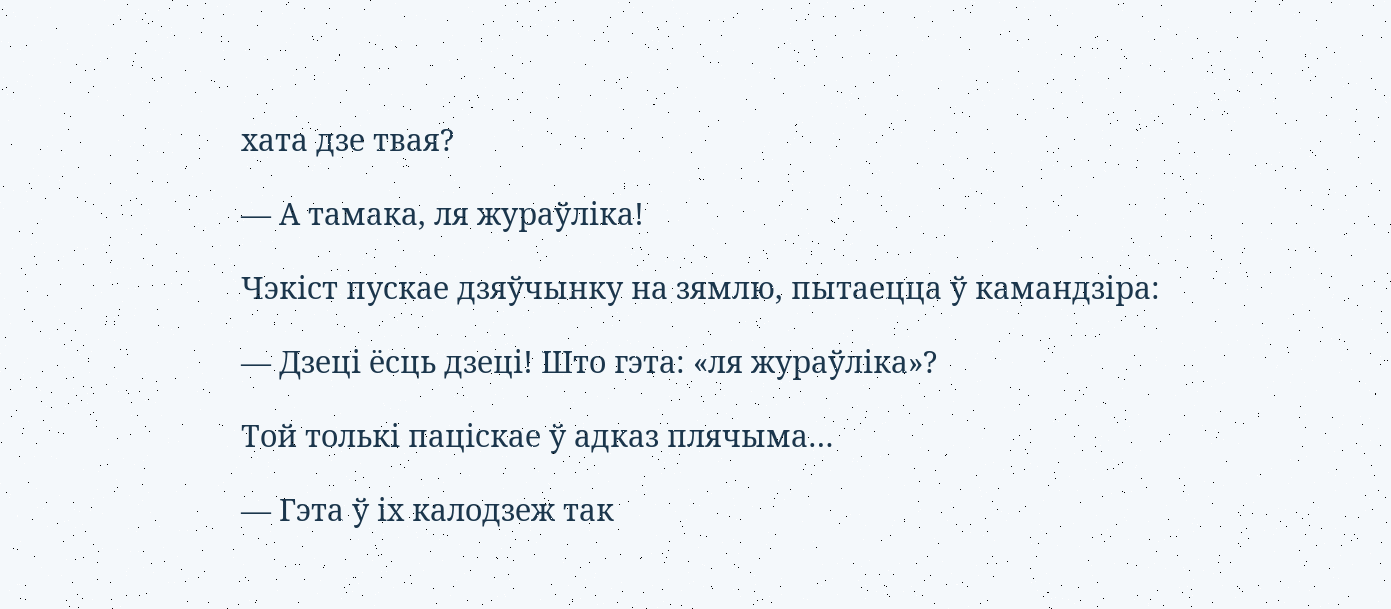хата дзе твая?

— А тамака, ля жураўліка!

Чэкіст пускае дзяўчынку на зямлю, пытаецца ў камандзіра:

— Дзеці ёсць дзеці! Што гэта: «ля жураўліка»?

Той толькі паціскае ў адказ плячыма…

— Гэта ў іх калодзеж так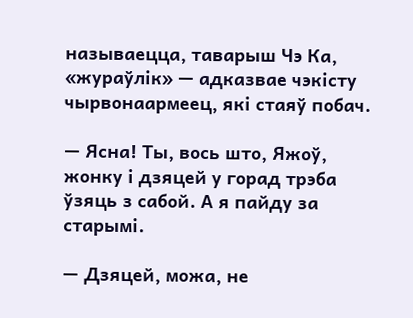называецца, таварыш Чэ Ка, «жураўлік» — адказвае чэкісту чырвонаармеец, які стаяў побач.

— Ясна! Ты, вось што, Яжоў, жонку і дзяцей у горад трэба ўзяць з сабой. А я пайду за старымі.

— Дзяцей, можа, не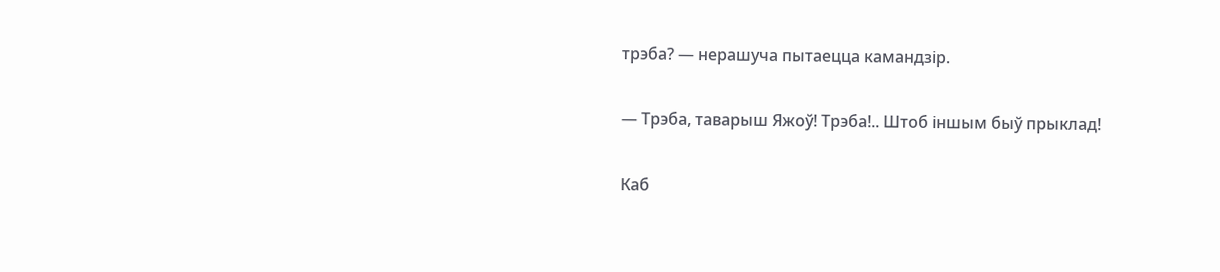трэба? — нерашуча пытаецца камандзір.

— Трэба, таварыш Яжоў! Трэба!.. Штоб іншым быў прыклад!

Каб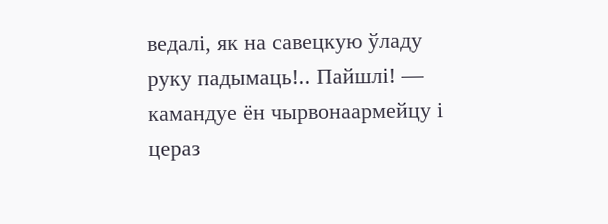ведалі, як на савецкую ўладу руку падымаць!.. Пайшлі! — камандуе ён чырвонаармейцу і цераз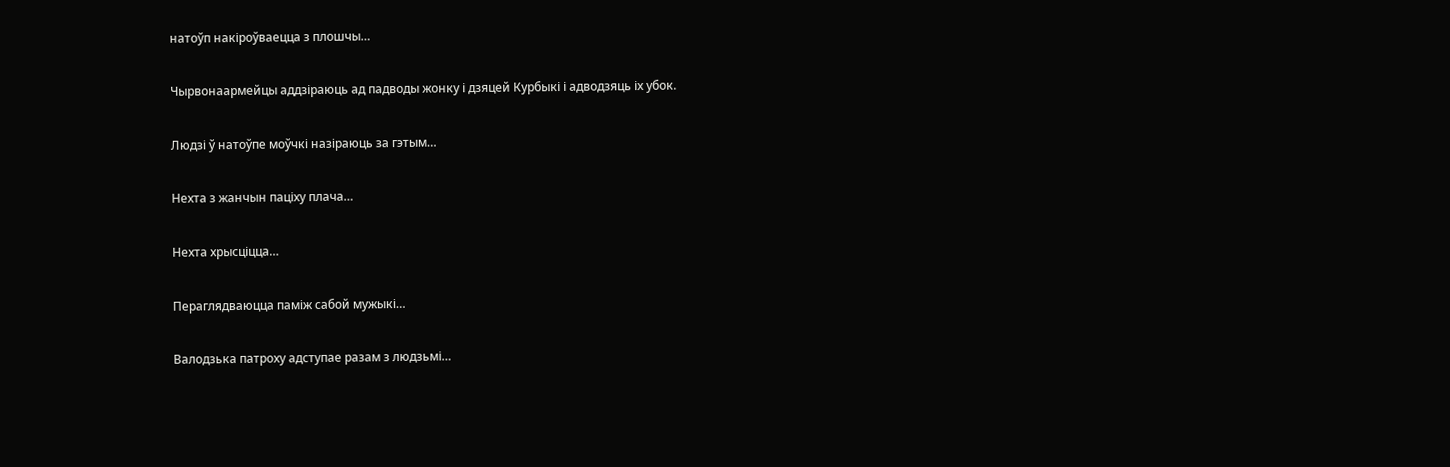натоўп накіроўваецца з плошчы…

Чырвонаармейцы аддзіраюць ад падводы жонку і дзяцей Курбыкі і адводзяць іх убок.

Людзі ў натоўпе моўчкі назіраюць за гэтым…

Нехта з жанчын паціху плача…

Нехта хрысціцца…

Пераглядваюцца паміж сабой мужыкі…

Валодзька патроху адступае разам з людзьмі…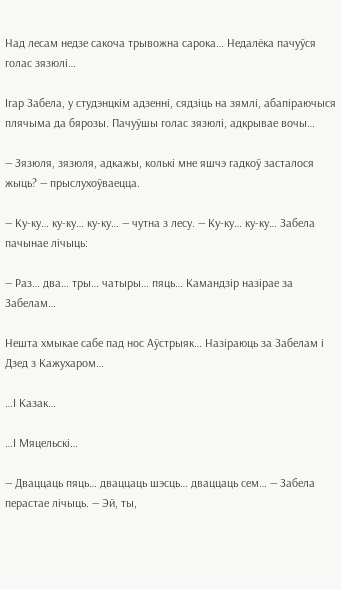Над лесам недзе сакоча трывожна сарока… Недалёка пачуўся голас зязюлі…

Ігар Забела, у студэнцкім адзенні, сядзіць на зямлі, абапіраючыся плячыма да бярозы. Пачуўшы голас зязюлі, адкрывае вочы…

— Зязюля, зязюля, адкажы, колькі мне яшчэ гадкоў засталося жыць? — прыслухоўваецца.

— Ку-ку… ку-ку… ку-ку… — чутна з лесу. — Ку-ку… ку-ку… Забела пачынае лічыць:

— Раз… два… тры… чатыры… пяць… Камандзір назірае за Забелам…

Нешта хмыкае сабе пад нос Аўстрыяк… Назіраюць за Забелам і Дзед з Кажухаром…

…І Казак…

…І Мяцельскі…

— Дваццаць пяць… дваццаць шэсць… дваццаць сем… — Забела перастае лічыць. — Эй, ты,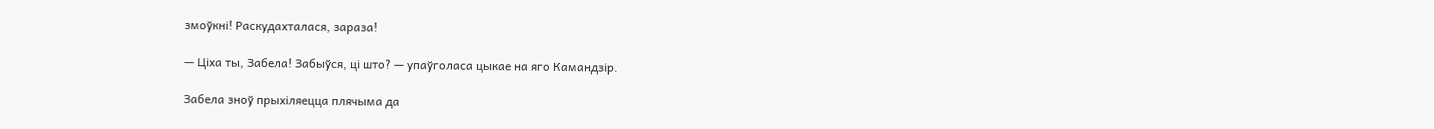змоўкні! Раскудахталася, зараза!

— Ціха ты, Забела! Забыўся, ці што? — упаўголаса цыкае на яго Камандзір.

Забела зноў прыхіляецца плячыма да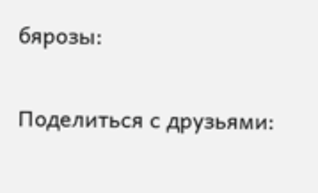бярозы:

Поделиться с друзьями: